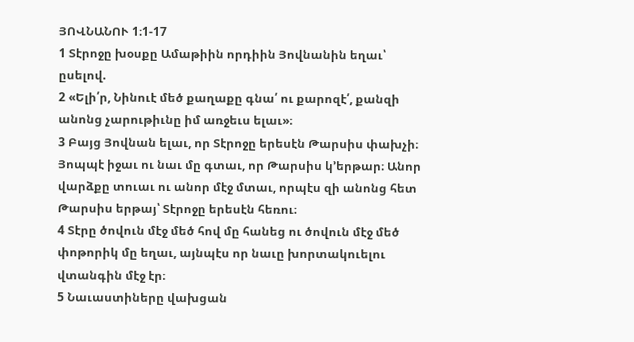ՅՈՎՆԱՆՈՒ 1։1-17
1 Տէրոջը խօսքը Ամաթիին որդիին Յովնանին եղաւ՝ ըսելով.
2 «Ելի՛ր, Նինուէ մեծ քաղաքը գնա՛ ու քարոզէ՛, քանզի անոնց չարութիւնը իմ առջեւս ելաւ»։
3 Բայց Յովնան ելաւ, որ Տէրոջը երեսէն Թարսիս փախչի։ Յոպպէ իջաւ ու նաւ մը գտաւ, որ Թարսիս կ’երթար։ Անոր վարձքը տուաւ ու անոր մէջ մտաւ, որպէս զի անոնց հետ Թարսիս երթայ՝ Տէրոջը երեսէն հեռու։
4 Տէրը ծովուն մէջ մեծ հով մը հանեց ու ծովուն մէջ մեծ փոթորիկ մը եղաւ, այնպէս որ նաւը խորտակուելու վտանգին մէջ էր։
5 Նաւաստիները վախցան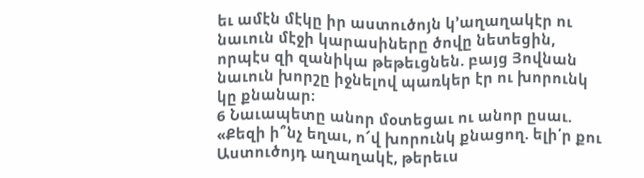եւ ամէն մէկը իր աստուծոյն կ’աղաղակէր ու նաւուն մէջի կարասիները ծովը նետեցին, որպէս զի զանիկա թեթեւցնեն. բայց Յովնան նաւուն խորշը իջնելով պառկեր էր ու խորունկ կը քնանար։
6 Նաւապետը անոր մօտեցաւ ու անոր ըսաւ. «Քեզի ի՞նչ եղաւ, ո՜վ խորունկ քնացող. ելի՛ր քու Աստուծոյդ աղաղակէ, թերեւս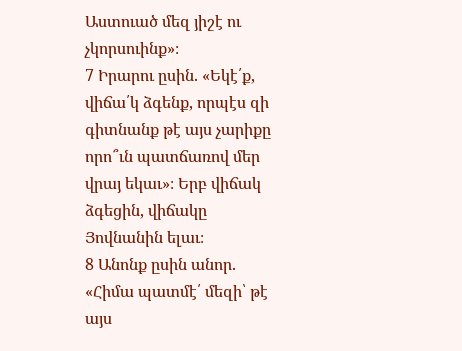Աստուած մեզ յիշէ ու չկորսուինք»։
7 Իրարու ըսին. «Եկէ՛ք, վիճա՛կ ձգենք, որպէս զի գիտնանք թէ այս չարիքը որո՞ւն պատճառով մեր վրայ եկաւ»։ Երբ վիճակ ձգեցին, վիճակը Յովնանին ելաւ։
8 Անոնք ըսին անոր. «Հիմա պատմէ՛ մեզի՝ թէ այս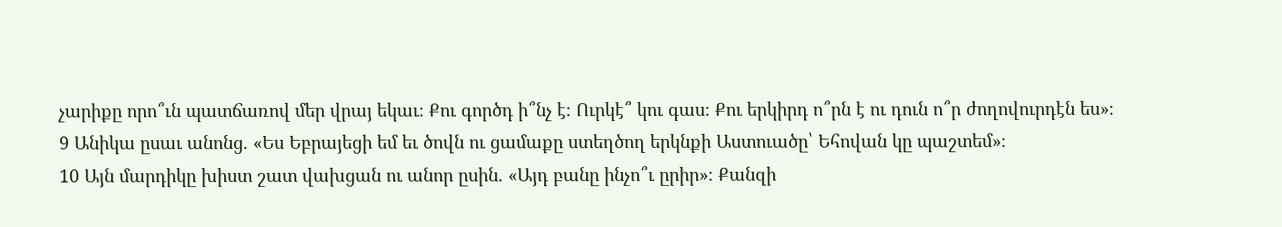չարիքը որո՞ւն պատճառով մեր վրայ եկաւ։ Քու գործդ ի՞նչ է։ Ուրկէ՞ կու գաս։ Քու երկիրդ ո՞րն է ու դուն ո՞ր ժողովուրդէն ես»։
9 Անիկա ըսաւ անոնց. «Ես Եբրայեցի եմ եւ ծովն ու ցամաքը ստեղծող երկնքի Աստուածը՝ Եհովան կը պաշտեմ»։
10 Այն մարդիկը խիստ շատ վախցան ու անոր ըսին. «Այդ բանը ինչո՞ւ ըրիր»։ Քանզի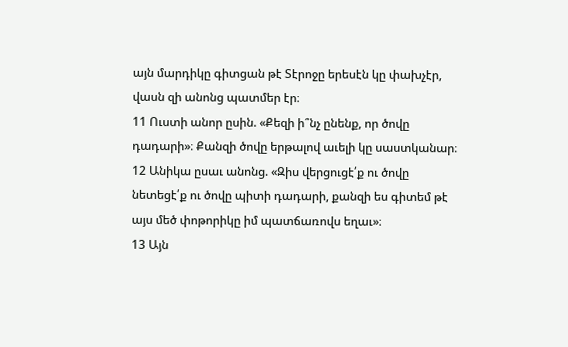այն մարդիկը գիտցան թէ Տէրոջը երեսէն կը փախչէր, վասն զի անոնց պատմեր էր։
11 Ուստի անոր ըսին. «Քեզի ի՞նչ ընենք, որ ծովը դադարի»։ Քանզի ծովը երթալով աւելի կը սաստկանար։
12 Անիկա ըսաւ անոնց. «Զիս վերցուցէ՛ք ու ծովը նետեցէ՛ք ու ծովը պիտի դադարի, քանզի ես գիտեմ թէ այս մեծ փոթորիկը իմ պատճառովս եղաւ»։
13 Այն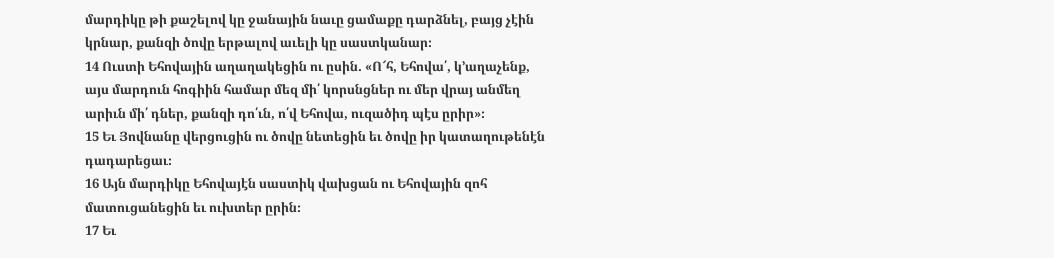մարդիկը թի քաշելով կը ջանային նաւը ցամաքը դարձնել, բայց չէին կրնար, քանզի ծովը երթալով աւելի կը սաստկանար։
14 Ուստի Եհովային աղաղակեցին ու ըսին. «Ո՜հ, Եհովա՛, կ’աղաչենք, այս մարդուն հոգիին համար մեզ մի՛ կորսնցներ ու մեր վրայ անմեղ արիւն մի՛ դներ, քանզի դո՛ւն, ո՛վ Եհովա, ուզածիդ պէս ըրիր»։
15 Եւ Յովնանը վերցուցին ու ծովը նետեցին եւ ծովը իր կատաղութենէն դադարեցաւ։
16 Այն մարդիկը Եհովայէն սաստիկ վախցան ու Եհովային զոհ մատուցանեցին եւ ուխտեր ըրին։
17 Եւ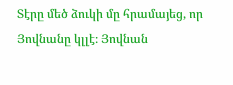Տէրը մեծ ձուկի մը հրամայեց, որ Յովնանը կլլէ։ Յովնան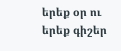երեք օր ու երեք գիշեր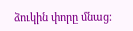ձուկին փորը մնաց։